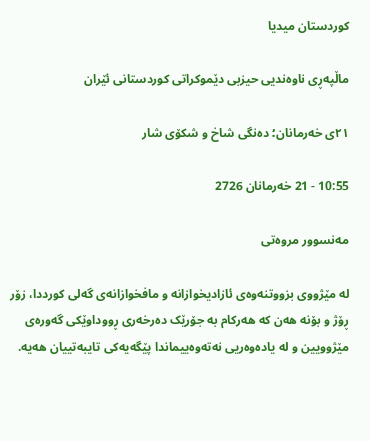کوردستان میدیا

ماڵپەڕی ناوەندیی حیزبی دێموکراتی کوردستانی ئێران

٢١ی خەرمانان؛ دەنگی شاخ و شکۆی شار

10:55 - 21 خەرمانان 2726

مەنسوور مروەتی

لە مێژووی بزووتنەوەی ئازادیخوازانە و مافخوازانەی گەلی کورددا، زۆر ڕۆژ و بۆنە هەن کە هەرکام بە جۆرێک دەرخەری ڕووداوێکی گەورەی مێژوویین و لە یادەوەریی نەتەوەییماندا پێگەیەکی تایبەتییان هەیە.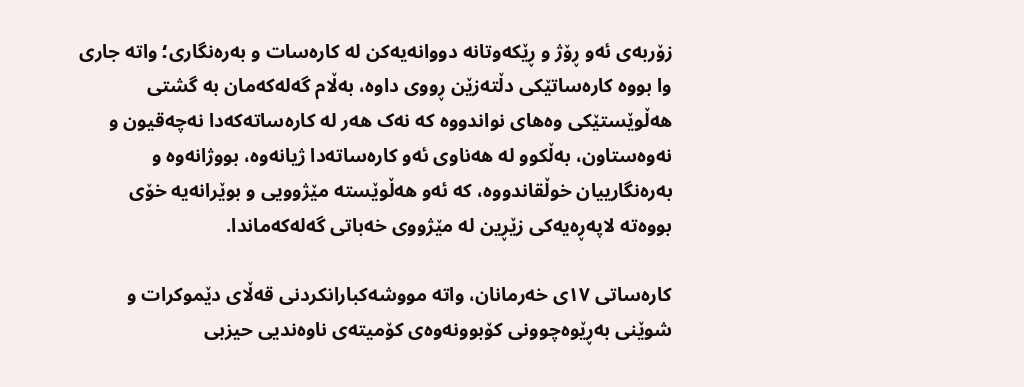زۆربەی ئەو ڕۆژ و ڕێکەوتانە دووانەیەکن لە کارەسات و بەرەنگاری؛ واتە جاری وا بووە کارەساتێکی دڵتەزێن ڕووی داوە، بەڵام گەلەکەمان بە گشتی هەڵوێستێکی وەهای نواندووە کە نەک هەر لە کارەساتەکەدا نەچەقیون و نەوەستاون، بەڵکوو لە هەناوی ئەو کارەساتەدا ژیانەوە، بووژانەوە و بەرەنگارییان خوڵقاندووە، کە ئەو هەڵوێستە مێژوویی و بوێرانەیە خۆی بووەتە لاپەڕەیەکی زێڕین لە مێژووی خەباتی گەلەکەماندا.

کارەساتی ١٧ی خەرمانان، واتە مووشەکبارانکردنی قەڵای دێموکرات و شوێنی بەڕێوەچوونی کۆبوونەوەی کۆمیتەی ناوەندیی حیزبی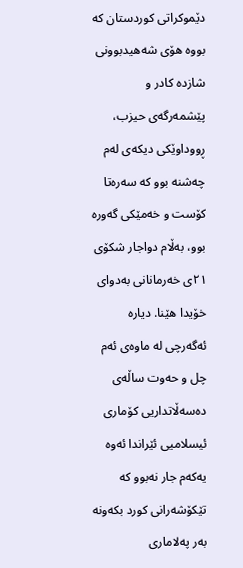دێموکراتی کوردستان کە بووە هۆی شەهیدبوونی شازدە کادر و پێشمەرگەی حیزب، ڕووداوێکی دیکەی لەم چەشنە بوو کە سەرەتا کۆست و خەمێکی گەورە بوو، بەڵام دواجار شکۆی ٢١ی خەرمانانی بەدوای خۆیدا هێنا. دیارە ئەگەرچی لە ماوەی ئەم چل و حەوت ساڵەی دەسەڵاتداریی کۆماری ئیسلامیی ئێراندا ئەوە یەکەم جار نەبوو کە تێکۆشەرانی کورد بکەونە بەر پەلاماری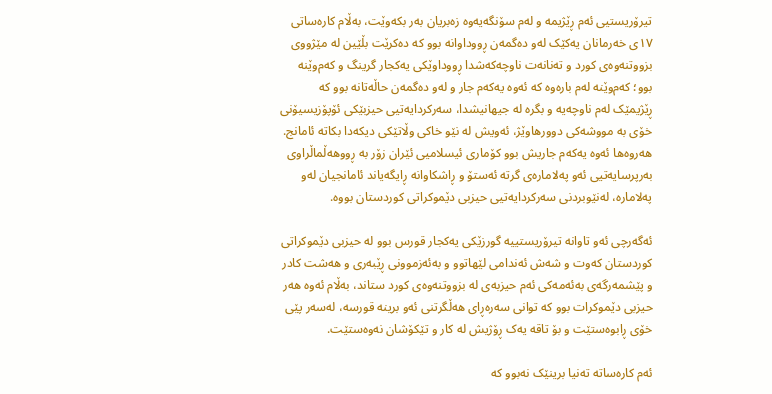تیرۆریستیی ئەم ڕێژیمە و لەم سۆنگەیەوە زەبریان بەر بکەوێت، بەڵام کارەساتی ١٧ی خەرمانان یەکێک لەو دەگمەن ڕووداوانە بوو کە دەکرێت بڵێین لە مێژووی بزووتنەوەی کورد و تەنانەت ناوچەکەشدا ڕووداوێکی یەکجار گرینگ و کەم‌وێنە بوو؛ کەم‌وێنە لەم بارەوە کە ئەوە یەکەم جار و لەو دەگمەن حاڵەتانە بوو کە ڕێژیمێک لەم ناوچەیە و بگرە لە جیهانیشدا، سەرکردایەتیی حیزبێکی ئۆپۆزیسیۆنی خۆی بە مووشەکی دوورهاوێژ، ئەویش لە نێو خاکی وڵاتێکی دیکەدا بکاتە ئامانج. هەروەها ئەوە یەکەم جاریش بوو کۆماری ئیسلامیی ئێران زۆر بە ڕووهەڵماڵراوی بەرپرسایەتیی ئەو پەلامارەی گرتە ئەستۆ و ڕاشکاوانە ڕایگەیاند ئامانجیان لەو پەلامارە، لەنێوبردنی سەرکردایەتیی حیزبی دێموکراتی کوردستان بووە.

ئەگەرچی ئەو تاوانە تیرۆریستییە گورزێکی یەکجار قورس بوو لە حیزبی دێموکراتی کوردستان کەوت و شەش ئەندامی لێهاتوو و بەئەزموونی ڕێبەری و هەشت کادر و پێشمەرگەی بەئەمەکی ئەم حیزبەی لە بزووتنەوەی کورد ستاند، بەڵام ئەوە هەر حیزبی دێموکرات بوو کە توانی سەرەڕای هەڵگرتنی ئەو برینە قورسە، لەسەر پێی خۆی ڕابوەستێت و بۆ تاقە یەک ڕۆژیش لە کار و تێکۆشان نەوەستێت.

ئەم کارەساتە تەنیا برینێک نەبوو کە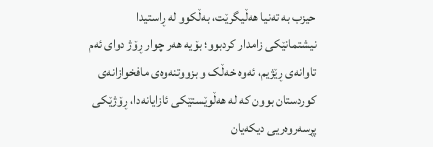حیزب بە تەنیا هەڵیگرێت، بەڵکوو لە ڕاستیدا نیشتمانێکی زامدار کردبوو؛ بۆیە هەر چوار ڕۆژ دوای ئەم تاوانەی ڕێژیم، ئەوە خەڵک و بزووتنەوەی مافخوازانەی کوردستان بوون کە لە هەڵوێستێکی ئازایانەدا، ڕۆژێکی پڕسەروەریی دیکەیان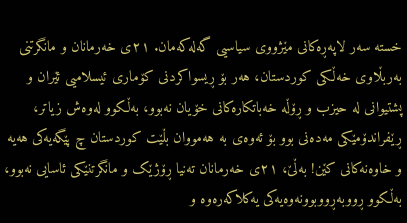خستە سەر لاپەڕەکانی مێژووی سیاسیی گەلەکەمان. ٢١ی خەرمانان و مانگرتنی بەربڵاوی خەڵکی کوردستان، هەر بۆ ڕیسواکردنی کۆماری ئیسلامیی ئێران و پشتیوانی لە حیزب و ڕۆڵە خەباتکارەکانی خۆیان نەبوو، بەڵکوو لەوەش زیاتر، ڕێفراندۆمێکی مەدەنی بوو بۆ ئەوەی بە هەمووان بڵێت کوردستان چ پێگەیەکی هەیە و خاوەنەکانی کێن! بەڵێ، ٢١ی خەرمانان تەنیا ڕۆژێک و مانگرتنێکی ئاسایی نەبوو، بەڵکوو ڕووبەڕووبوونەوەیەکی یەکلاکەرەوە و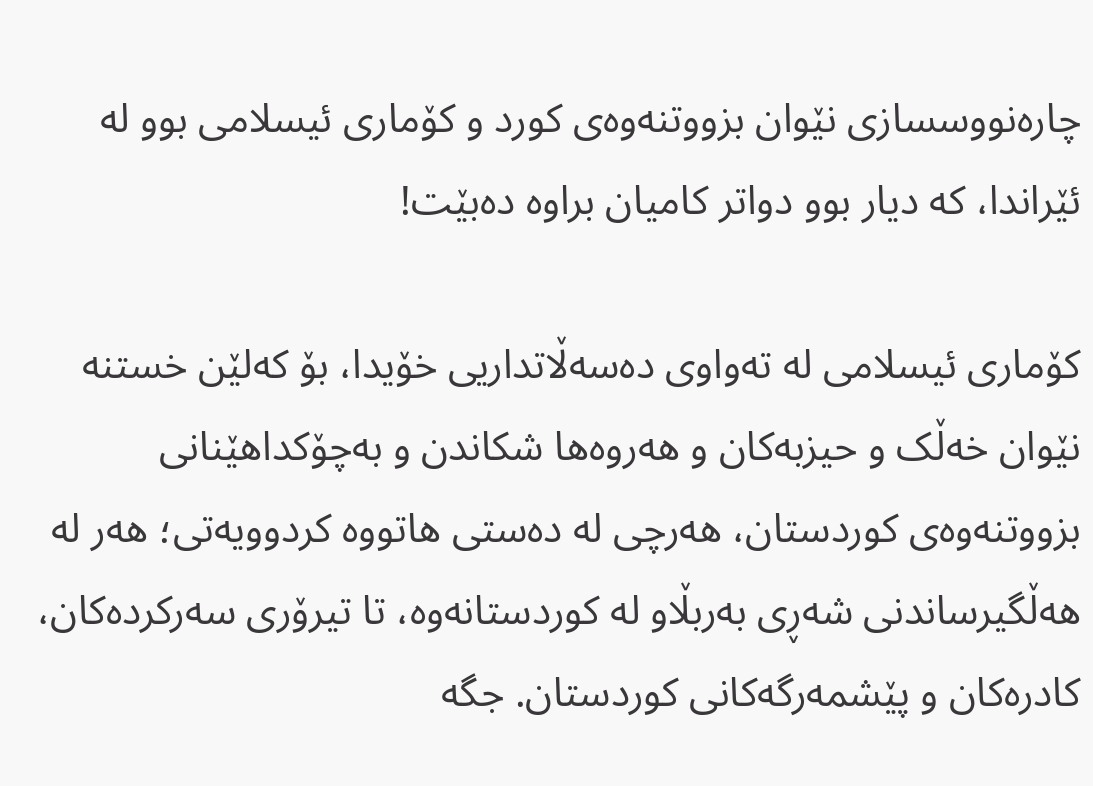چارەنووسسازی نێوان بزووتنەوەی کورد و کۆماری ئیسلامی بوو لە ئێراندا، کە دیار بوو دواتر کامیان براوە دەبێت!

کۆماری ئیسلامی لە تەواوی دەسەڵاتداریی خۆیدا، بۆ کەلێن خستنە نێوان خەڵک و حیزبەکان و هەروەها شکاندن و بەچۆکداهێنانی بزووتنەوەی کوردستان، هەرچی لە دەستی هاتووە کردوویەتی؛ هەر لە هەڵگیرساندنی شەڕی بەربڵاو لە کوردستانەوە، تا تیرۆری سەرکردەکان، کادرەکان و پێشمەرگەکانی کوردستان. جگە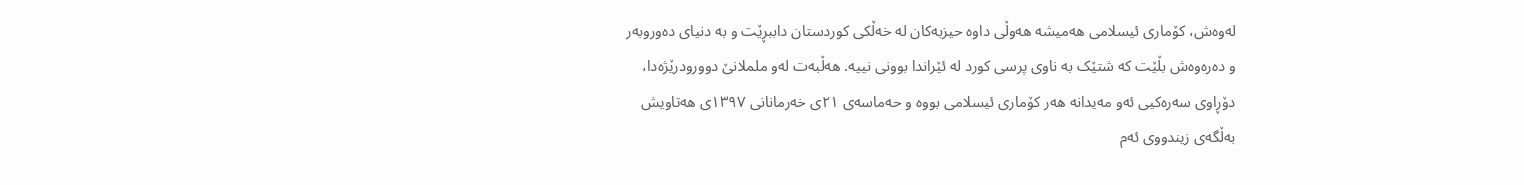لەوەش، کۆماری ئیسلامی هەمیشە هەوڵی داوە حیزبەکان لە خەڵکی کوردستان داببڕێت و بە دنیای دەوروبەر و دەرەوەش بڵێت کە شتێک بە ناوی پرسی کورد لە ئێراندا بوونی نییە. هەڵبەت لەو ململانێ دوورودرێژەدا، دۆڕاوی سەرەکیی ئەو مەیدانە هەر کۆماری ئیسلامی بووە و حەماسەی ٢١ی خەرمانانی ١٣٩٧ی هەتاویش بەڵگەی زیندووی ئەم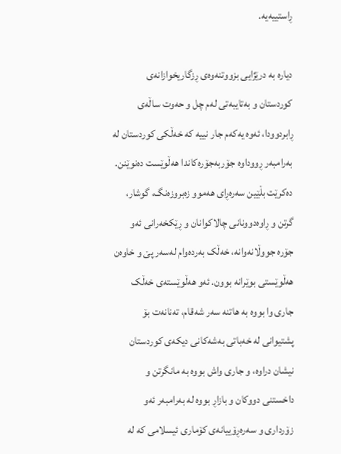ڕاستییەیە.

دیارە بە درێژایی بزووتنەوەی ڕزگاریخوازانەی کوردستان و بەتایبەتی لەم چل و حەوت ساڵەی ڕابردوودا، ئەوە یەکەم جار نییە کە خەڵکی کوردستان لە بەرامبەر ڕووداوە جۆربەجۆرەکاندا هەڵوێست دەنوێنن. دەکرێت بڵێین سەرەڕای هەموو زەبروزەنگ، گوشار، گرتن و ڕاوەدوونانی چالاکوانان و ڕێکخەرانی ئەو جۆرە جووڵانەوانە، خەڵک بەردەوام لەسەر پێ و خاوەن هەڵوێستی بوێرانە بوون. ئەو هەڵوێستەی خەڵک جاری وا بووە بە هاتنە سەر شەقام، تەنانەت بۆ پشتیوانی لە خەباتی بەشەکانی دیکەی کوردستان نیشان دراوە، و جاری واش بووە بە مانگرتن و داخستنی دووکان و بازاڕ بووە لە بەرامبەر ئەو زۆرداری و سەرەڕۆییانەی کۆماری ئیسلامی کە لە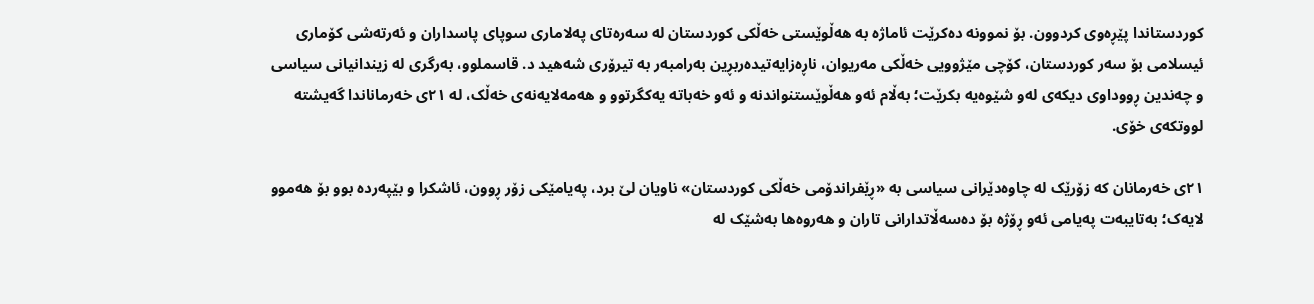کوردستاندا پێڕەوی کردوون. بۆ نموونە دەکرێت ئاماژە بە هەڵوێستی خەڵکی کوردستان لە سەرەتای پەلاماری سوپای پاسداران و ئەرتەشی کۆماری ئیسلامی بۆ سەر کوردستان، کۆچی مێژوویی خەڵکی مەریوان، ناڕەزایەتیدەربڕین بەرامبەر بە تیرۆری شەهید د. قاسملوو، بەرگری لە زیندانیانی سیاسی و چەندین ڕووداوی دیکەی لەو شێوەیە بکرێت؛ بەڵام ئەو هەڵوێستنواندنە و ئەو خەباتە یەکگرتوو و هەمەلایەنەی خەڵک، لە ٢١ی خەرماناندا گەیشتە لووتکەی خۆی.

٢١ی خەرمانان کە زۆرێک لە چاوەدێرانی سیاسی بە «ڕێفراندۆمی خەڵکی کوردستان» ناویان لێ برد، پەیامێکی زۆر ڕوون، ئاشکرا و بێپەردە بوو بۆ هەموو لایەک؛ بەتایبەت پەیامی ئەو ڕۆژە بۆ دەسەڵاتدارانی تاران و هەروەها بەشێک لە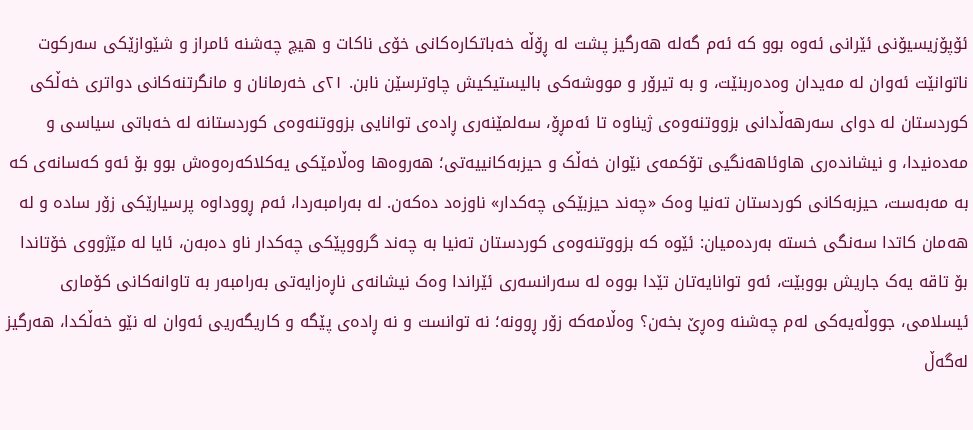ئۆپۆزیسیۆنی ئێرانی ئەوە بوو کە ئەم گەلە هەرگیز پشت لە ڕۆڵە خەباتکارەکانی خۆی ناکات و هیچ چەشنە ئامراز و شێوازێکی سەرکوت ناتوانێت ئەوان لە مەیدان وەدەربنێت، و بە تیرۆر و مووشەکی بالیستیکیش چاوترسێن نابن. ٢١ی خەرمانان و مانگرتنەکانی دواتری خەڵکی کوردستان لە دوای سەرهەڵدانی بزووتنەوەی ژیناوە تا ئەمڕۆ، سەلمێنەری ڕادەی توانایی بزووتنەوەی کوردستانە لە خەباتی سیاسی و مەدەنیدا، و نیشاندەری هاوئاهەنگیی تۆکمەی نێوان خەڵک و حیزبەکانییەتی؛ هەروەها وەڵامێکی یەکلاکەرەوەش بوو بۆ ئەو کەسانەی کە بە مەبەست، حیزبەکانی کوردستان تەنیا وەک «چەند حیزبێکی چەکدار» ناوزەد دەکەن. لە بەرامبەردا، ئەم ڕووداوە پرسیارێکی زۆر سادە و لە هەمان کاتدا سەنگی خستە بەردەمیان: ئێوە کە بزووتنەوەی کوردستان تەنیا بە چەند گرووپێکی چەکدار ناو دەبەن، ئایا لە مێژووی خۆتاندا بۆ تاقە یەک جاریش بووبێت، ئەو توانایەتان تێدا بووە لە سەرانسەری ئێراندا وەک نیشانەی ناڕەزایەتی بەرامبەر بە تاوانەکانی کۆماری ئیسلامی، جووڵەیەکی لەم چەشنە وەڕێ بخەن؟ وەڵامەکە زۆر ڕوونە؛ نە توانست و نە ڕادەی پێگە و کاریگەریی ئەوان لە نێو خەڵکدا، هەرگیز لەگەڵ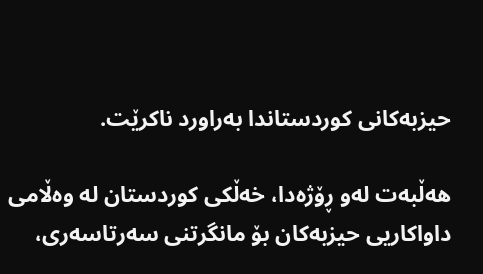حیزبەکانی کوردستاندا بەراورد ناکرێت.

هەڵبەت لەو ڕۆژەدا، خەڵکی کوردستان لە وەڵامی داواکاریی حیزبەکان بۆ مانگرتنی سەرتاسەری،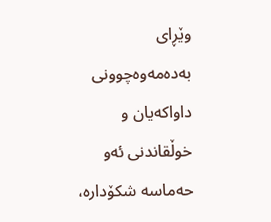وێڕای بەدەمەوەچوونی داواکەیان و خوڵقاندنی ئەو حەماسە شکۆدارە،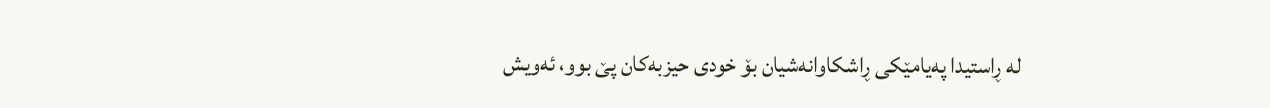لە ڕاستیدا پەیامێکی ڕاشکاوانەشیان بۆ خودی حیزبەکان پێ بوو، ئەویش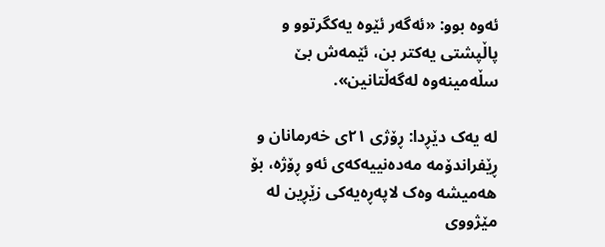ئەوە بوو: «ئەگەر ئێوە یەکگرتوو و پاڵپشتی یەکتر بن، ئێمەش بێ سڵەمینەوە لەگەڵتانین».

لە یەک دێڕدا: ڕۆژی ٢١ی خەرمانان و ڕێفراندۆمە مەدەنییەکەی ئەو ڕۆژە، بۆ هەمیشە وەک لاپەڕەیەکی زێڕین لە مێژووی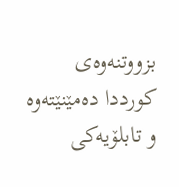بزووتنەوەی کورددا دەمێنێتەوە و تابلۆیەکی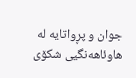جوان و پڕواتایە لە هاوئاهەنگیی شکۆی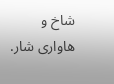شاخ و هاواری شار.